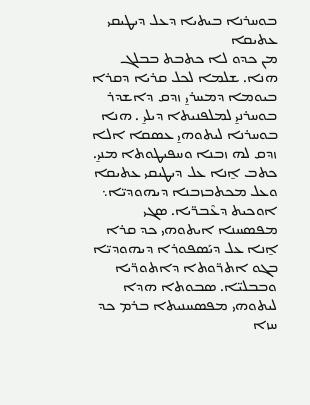ܒܘܚܪܢܐ ܒܝܬܝܐ ܕܥܠ ܕܝܛܝܩܝ ܥܬܝܩܐ
ܡܢ ܟܕܘ ܠܐ ܟܬܒܬ ܒܒܠܓ ܗܢܐ. ܫܠܡܐ ܠܟܠ ܩܪܝܐ ܕܩܪܐ
ܒܝܘܡܐ ܕܡܚܪܝ̱ ܙܕܩ ܕܐܫܕܪ ܒܘܚܪܢܝ̱ ܠܡܠܦܢܝܬܐ ܕܝܠܝ̱ . ܗܢܐ ܒܘܚܪܢܐ ܠܝܬܘܗܝ̱ ܥܣܩܐ ܐܠܐ ܙܕܩ ܠܗ ܙܒܢܐ ܘܚܦܝܛܘܬܐ ܡܢܝ̱. ܟܬܒ ܐ̱ܢܐ ܥܠ ܕܝܛܝܩܝ ܥܬܝܩܐ ܘܥܠ ܡܟܬܒܙܒܢܐ ܕܝܗܘܕܝ̈ܐ܆ ܐܘܟܝܬ ܕܥܶܒܪ̈ܝܐ. ܣܓܝ ܡܦܣܚܢܐ ܐܝܬܘܗܝ ܟܕ ܩܪܐ ܐ̱ܢܐ ܥܠ ܕܝܰܣܦܘܪܐ ܕܝܗܘܕܝ̈ܐ ܒܓܘ ܐܬܪ̈ܘܬܐ ܕܐܬܘܪ̈ܝܐ ܘܒܒܠܝ̈ܐ. ܣܒܘܬܐ ܗܕܐ ܠܝܬܘܗܝ ܡܦܣܚܢܝܬܐ ܒܪܡ ܟܕ ܚܙܐ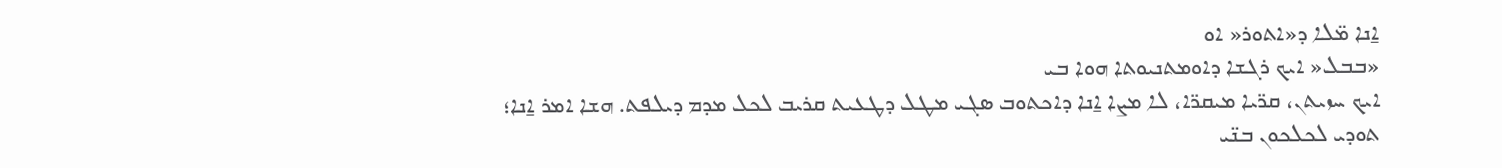ܐ̱ܢܐ ܡ̈ܠܐ ܕ«ܐܬܘܪ« ܐܘ
«ܒܒܠ« ܐܝܟ ܪܓܫܐ ܕܐܘܡܬܢܝܘܬܐ ܗܘܐ ܒܝ
ܐܝܟ ܚܙܝܬܢ، ܩܪ̈ܝܐ ܡܝܩܪ̈ܐ، ܠܐ ܡܨܐ ܐ̱ܢܐ ܕܐܟܬܘܒ ܣܓܝ ܡܛܠ ܕܛܥܝܬ ܩܪܝܒ ܠܟܠ ܡܕܡ ܕܝܠܦܬ. ܗܫܐ ܐܡܪ ܐ̱ܢܐ؛
ܬܘܕܝ ܠܟܠܟܘܢ ܒܢ̈ܝ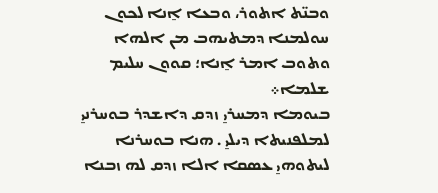ܘܒܢ̈ܬ ܐܬܘܪ، ܘܒܥܐ ܐ̱ܢܐ ܠܟܘܢ ܚܘܠܡܢܐ ܕܡܬܝܗܒ ܡܢ ܐܠܗܐ ܘܬܘܒ ܐܡܪ ܐ̱ܢܐ؛ ܩܘܘܢ ܚܠܝܡ
ܫܠܡܐ܀
ܒܝܘܡܐ ܕܡܚܪܝ̱ ܙܕܩ ܕܐܫܕܪ ܒܘܚܪܢܝ̱ ܠܡܠܦܢܝܬܐ ܕܝܠܝ̱ . ܗܢܐ ܒܘܚܪܢܐ ܠܝܬܘܗܝ̱ ܥܣܩܐ ܐܠܐ ܙܕܩ ܠܗ ܙܒܢܐ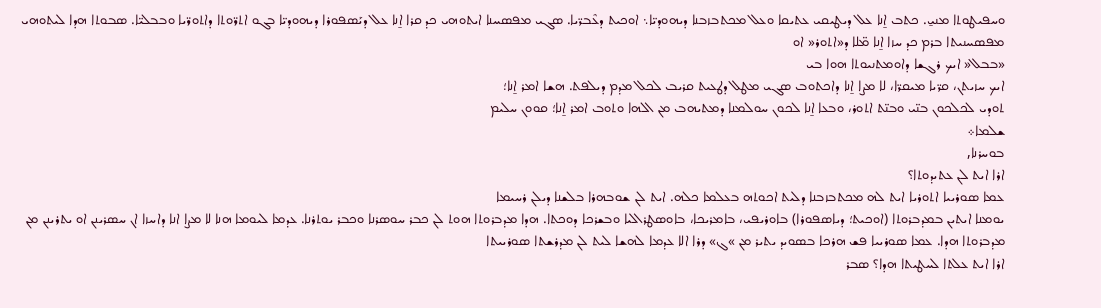ܘܚܦܝܛܘܬܐ ܡܢܝ̱. ܟܬܒ ܐ̱ܢܐ ܥܠ ܕܝܛܝܩܝ ܥܬܝܩܐ ܘܥܠ ܡܟܬܒܙܒܢܐ ܕܝܗܘܕܝ̈ܐ܆ ܐܘܟܝܬ ܕܥܶܒܪ̈ܝܐ. ܣܓܝ ܡܦܣܚܢܐ ܐܝܬܘܗܝ ܟܕ ܩܪܐ ܐ̱ܢܐ ܥܠ ܕܝܰܣܦܘܪܐ ܕܝܗܘܕܝ̈ܐ ܒܓܘ ܐܬܪ̈ܘܬܐ ܕܐܬܘܪ̈ܝܐ ܘܒܒܠܝ̈ܐ. ܣܒܘܬܐ ܗܕܐ ܠܝܬܘܗܝ ܡܦܣܚܢܝܬܐ ܒܪܡ ܟܕ ܚܙܐ ܐ̱ܢܐ ܡ̈ܠܐ ܕ«ܐܬܘܪ« ܐܘ
«ܒܒܠ« ܐܝܟ ܪܓܫܐ ܕܐܘܡܬܢܝܘܬܐ ܗܘܐ ܒܝ
ܐܝܟ ܚܙܝܬܢ، ܩܪ̈ܝܐ ܡܝܩܪ̈ܐ، ܠܐ ܡܨܐ ܐ̱ܢܐ ܕܐܟܬܘܒ ܣܓܝ ܡܛܠ ܕܛܥܝܬ ܩܪܝܒ ܠܟܠ ܡܕܡ ܕܝܠܦܬ. ܗܫܐ ܐܡܪ ܐ̱ܢܐ؛
ܬܘܕܝ ܠܟܠܟܘܢ ܒܢ̈ܝ ܘܒܢ̈ܬ ܐܬܘܪ، ܘܒܥܐ ܐ̱ܢܐ ܠܟܘܢ ܚܘܠܡܢܐ ܕܡܬܝܗܒ ܡܢ ܐܠܗܐ ܘܬܘܒ ܐܡܪ ܐ̱ܢܐ؛ ܩܘܘܢ ܚܠܝܡ
ܫܠܡܐ܀
ܒܘܚܪܢܐ,
ܐܪܐ ܐܝܬ ܠܢ ܥܬܝܕܘܬܐ؟
ܥܡܐ ܣܘܪܝܝܐ ܐܬܘܪܝܐ ܐܝܬ ܠܗ ܡܟܬܒܙܒܢܐ ܕܠܝܬ ܐܟܘܬܗ ܒܥܠܡܐ ܟܠܗ. ܐܝܬ ܠܢ ܫܘܒܗܪܐ ܒܠܫܢܐ ܕܝܠܢ ܪܚܝܡܐ
ܝܘܡܢܐ ܐܝܬܝܢ ܒܡܕܒܪܘܬܐ (ܐܘܟܝܬ؛ ܕܝܐܣܦܘܪܐ) ܒܐܘܪܝܦܝ، ܒܐܡܪܝܟܐ، ܒܐܘܣܛܪܐܠܝܐ ܘܒܫܪܟܐ ܕܘܟܬܐ. ܗܕܐ ܡܕܒܪܘܬܐ ܗܘܬ ܠܢ ܟܒܪ ܚܘܣܪܢܐ ܘܟܒܪ ܝܘܬܪܢܐ. ܥܕܡܐ ܠܝܘܡܐ ܗܢܐ ܠܐ ܡܨܐ ܐܢܐ ܕܐܚܙܐ ܐܢ ܚܣܪܝܢܢ ܐܘ ܝܬܪܝܢܢ ܡܢ ܡܕܒܪܘܬܐ ܗܕܐ. ܥܡܐ ܣܘܪܝܝܐ ܦܫ ܗܪܟܐ ܒܣܘܝܕ ܝܬܝܪ ܡܢ »ܓ» ܕܪܐ ܐܠܐ ܥܕܡܐ ܠܗܫܐ ܠܝܬ ܠܢ ܡܕܪܫܬܐ ܣܘܪܝܝܬܐ
ܐܪܐ ܐܝܬ ܥܠܬܐ ܠܚܛܝܬܐ ܗܕܐ؟ ܣܒܪ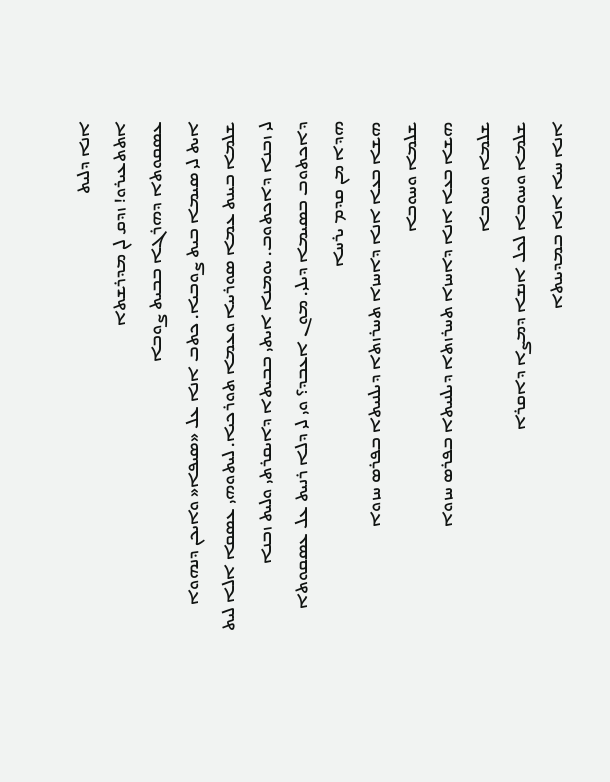ܐܢܐ ܕܠܝܬ
ܐܬܬܥܝܪܘ! ܙܕܩ ܠܢ ܡܕܪܫܬܐ
ܥܣܩܘܬܐ ܕܗܪܓܐ ܒܒܝܬ ܨܘܒܐ
ܐܝܬ ܠܝ ܣܝܡܐ ܒܝܬ ܨܘܒܝܐ. ܟܬܒ ܐܢܐ ܥܠ «ܣܝܦܐ« ܘܐܝܟܢ ܕܢܗܘܐ ܫܠܡܐ ܒܝܢܬ ܥܡܐ ܣܘܪܝܝܐ ܘܥܡܐ ܬܘܪܟܝܐ. ܠܝܬܘܗܝ ܥܣܩܐ ܐܠܐ ܠܝܬ ܠܝ ܙܒܢܐ ܕܐܟܬܘܒ. ܝܘܡܢܐ ܐܝܬܝ ܒܒܝܬܐ ܕܐܝܩܪܬܝ ܘܠܝܬ ܙܒܢܐ ܕܐܟܬܘܒ ܒܣܝܡܐ ܕܝܠܝ. ܡܘܢ ܐܥܒܕ؟ ܘܝ ܠܝ ܕܠܐ ܪܢܝܬ ܥܠ ܥܣܩܘܬܐ ܗܕܐ ܡܢ ܩܕܡ ܝܪܚܐ
ܗܫܐ ܒܥܐ ܐܢܐ ܕܐܚܙܐ ܬܚܪܙܬܐ ܕܝܠܢܝܬܐ ܒܦܪܣ ܚܙܘܐ
ܫܠܡܐ ܘܚܘܒܐ
ܗܫܐ ܒܥܐ ܐܢܐ ܕܐܚܙܐ ܬܚܪܙܬܐ ܕܝܠܢܝܬܐ ܒܦܪܣ ܚܙܘܐ
ܫܠܡܐ ܘܚܘܒܐ
ܫܠܡܐ ܘܚܘܒܐ ܠܟܠ ܐܢܫܐ ܕܡܨܐ ܕܐܩܪܐ
ܐܢܐ ܚܝܐ ܐܢܐ ܒܡܕܝܢܬܐ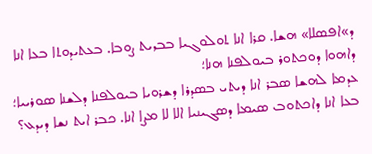ܕ»ܐܦܣܠܐ» ܗܫܐ. ܩܪܐ ܐܢܐ ܬܘܠܘܓܝܐ ܒܒܖܝܬ ܨܘܒܐ. ܒܥܬܝܕܘܬܐ ܒܥܐ ܐܢܐ ܕܐܗܘܐ ܕܘܟܬܘܪ ܒܝܘܠܦܢܐ ܗܢܐ؛
ܥܕܡܐ ܠܗܫܐ ܣܒܪ ܐܢܐ ܕܝܬܝ ܒܣܕܪܐ ܕܫܪܘܝܐ ܒܝܘܠܦܢܐ ܕܠܫܢܐ ܣܘܪܝܝܐ؛
ܒܥܐ ܐܢܐ ܕܐܟܬܘܒ ܣܝܡܐ ܕܣܓܝܢܝܐ ܐܠܐ ܠܐ ܡܨܐ ܐܢܐ. ܟܒܪ ܐܝܬ ܢܫܐ ܕܝܕܥ؟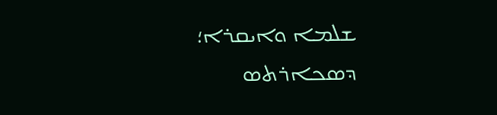ܫܠܡܐ ܘܐܝܩܪܐ؛
ܕܣܟܐܪܬܣ